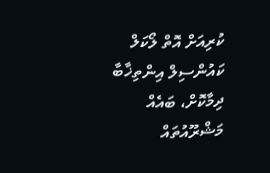ކުރިއަށް އޮތް ލޯކަލް ކައުންސިލް އިންތިޚާބާ ދިމާކޮށް، ބައެއް މަޝްރޫއުތައް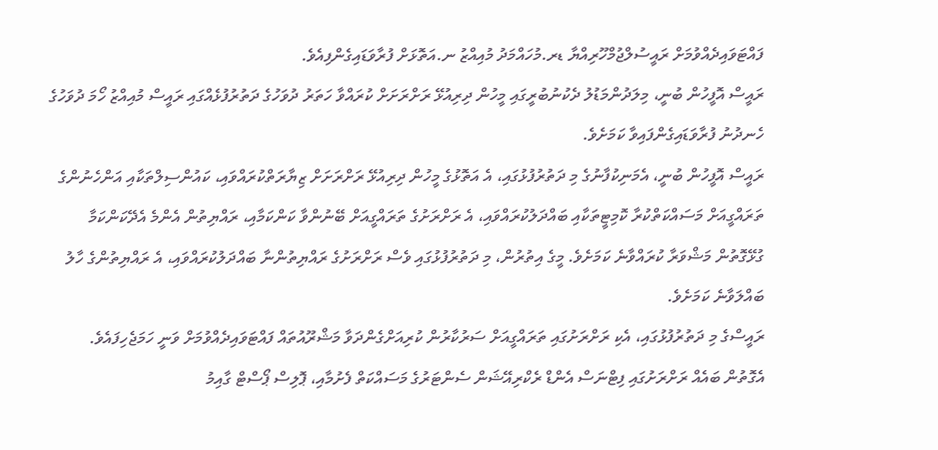ފައްޓަވައިދެއްވުމަށް ރައީސުލްޖުމްހޫރިއްޔާ ޑރ.މުހައްމަދު މުއިއްޒު ނ.އަތޮޅަށް ފުރާވަޑައިގެންފިއެވެ.
ރައީސް އޮފީހުން ބުނީ، މިލަދުންމަޑުލު ދެކުނުބުރީގައި މީހުން ދިރިއުޅޭ ރަށްރަށަށް ކުރައްވާ ހަތަރު ދުވަހުގެ ދަތުރުފުޅެއްގައި ރައީސް މުއިއްޒު ހޯމަ ދުވަހުގެ ހެނދުނު ފުރާވަޑައިގެންފައިވާ ކަމަށެވެ.
ރައީސް އޮފީހުން ބުނީ، އެމަނިކުފާނުގެ މި ދަތުރުފުޅުގައި، އެ އަތޮޅުގެ މީހުން ދިރިއުޅޭ ރަށްރަށަށް ޒިޔާރަތްކުރައްވައި، ކައުންސިލްތަކާއި އަންހެނުންގެ ތަރައްގީއަށް މަސައްކަތްކުރާ ކޮމިޓީތަކާއި ބައްދަލުކުރައްވައި، އެ ރަށްރަށުގެ ތަރައްގީއަށް ބޭނުންވާ ކަންކަމާއި، ރައްޔިތުން އެންމެ އެދޭކަންކަމާ ގުޅޭގޮތުން މަޝްވަރާ ކުރައްވާނެ ކަމަށެވެ. މީގެ އިތުރުން، މި ދަތުރުފުޅުގައި ވެސް ރަށްރަށުގެ ރައްޔިތުންނާ ބައްދަލުކުރައްވައި، އެ ރައްޔިތުންގެ ހާލު ބައްލަވާނެ ކަމަށެވެ.
ރައީސްގެ މި ދަތުރުފުޅުގައި، އެކި ރަށްރަށުގައި ތަރައްގީއަށް ސަރުކާރުން ކުރިއަށްގެންދަވާ މަޝްރޫއުތައް ފައްޓަވައިދެއްވުމަށް ވަނީ ހަމަޖެހިފައެވެ.
އެގޮތުން ބައެއް ރަށްރަށުގައި ފިޓްނަސް އެންޑް ރެކްރިއޭޝަން ސެންޓަރުގެ މަސައްކަތް ފެށުމާއި، ޕޮލިސް ޕޯސްޓް ގާއިމު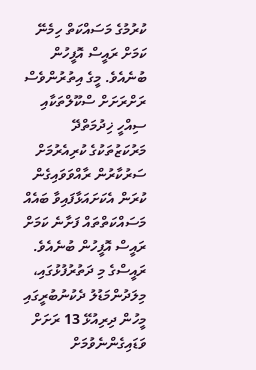ކުރުމުގެ މަސައްކަތް ހިމެނޭ ކަމަށް ރައީސް އޮފީހުން ބުނެއެވެ. މީގެ އިތުރުންވެސް ރަށްރަށަށް ސްކޫލްތަކާއި ސިއްހީ ޚިދުމަތްދޭ މަރުކަޒުތަކުގެ ކުރިއެރުމަށް ސަރުކާރުން ރާއްވަވައިގެން ކުރަން އެކަށައަޅާފައިވާ ބައެއް މަސައްކަތްތައް ފަށާނެ ކަމަށް ރައީސް އޮފީހުން ބުނެއެވެ.
ރައީސްގެ މި ދަތުރުފުޅުގައި، މިލަދުންމަޑުލު ދެކުނުބުރީގައި މީހުން ދިރިއުޅޭ 13 ރަށަށް ވަޑައިގެންނެވުމަށް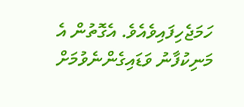ހަމަޖެހިފައިވެއެވެ. އެގޮތުން އެ މަނިކުފާނު ވަޑައިގެންނެވުމަށް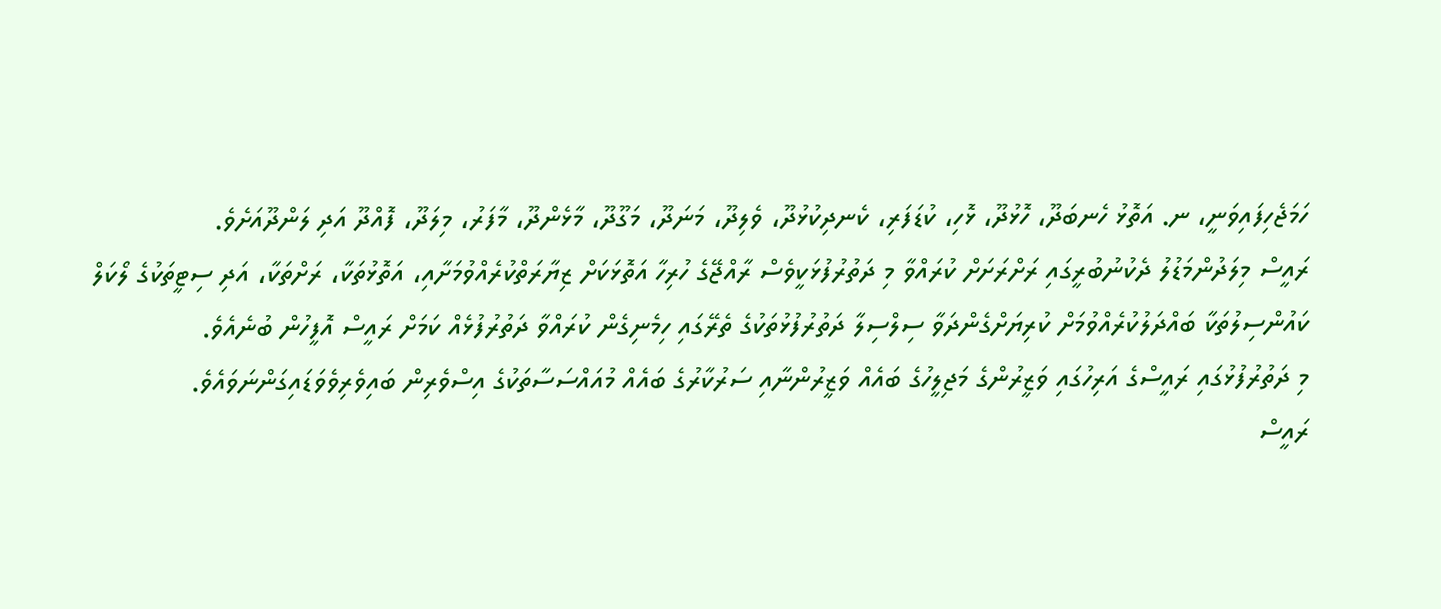ހަމަޖެހިފައިވަނީ، ނ. އަތޮޅު ހެނބަދޫ، ހޮޅުދޫ، ޅޮހި، ކުޑަފަރި، ކެނދިކުޅުދޫ، ވެލިދޫ، މަނަދޫ، މަގޫދޫ، މާޅެންދޫ، މާފަރު، މިލަދޫ، ފޮއްދޫ އަދި ލަންދޫއަށެވެ.
ރައީސް މިލަދުންމަޑުލު ދެކުނުބުރީގައި ރަށްރަށަށް ކުރައްވާ މި ދަތުރުފުޅަކީވެސް ރާއްޖޭގެ ހުރިހާ އަތޮޅަކަށް ޒިޔާރަތްކުރެއްވުމަށާއި، އަތޮޅުތަކާ، ރަށްތަކާ، އަދި ސިޓީތަކުގެ ލޯކަލް ކައުންސިލުތަކާ ބައްދަލުކުރެއްވުމަށް ކުރިޔަށްގެންދަވާ ސިލްސިލާ ދަތުރުފުޅުތަކުގެ ތެރޭގައި ހިމެނިގެން ކުރައްވާ ދަތުރުފުޅެއް ކަމަށް ރައީސް އޮފީހުން ބުނެއެވެ.
މި ދަތުރުފުޅުގައި ރައީސްގެ އަރިހުގައި ވަޒީރުންގެ މަޖިލީހުގެ ބައެއް ވަޒީރުންނާއި ސަރުކާރުގެ ބައެއް މުއައްސަސާތަކުގެ އިސްވެރިން ބައިވެރިވެވަޑައިގަންނަވައެވެ.
ރައީސް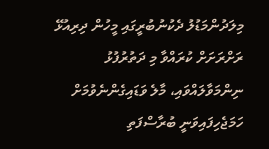މިލަދުންމަޑުލު ދެކުނުބުރީގައި މީހުން ދިރިއުޅޭ ރަށްރަށަށް ކުރައްވާ މި ދަތުރުފުޅު ނިންމަވާލައްވައި، މާލެ ވަޑައިގެންނެވުމަށް ހަމަޖެހިފައިވަނީ ބުރާސްފަތި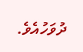ދުވަހުއެވެ.